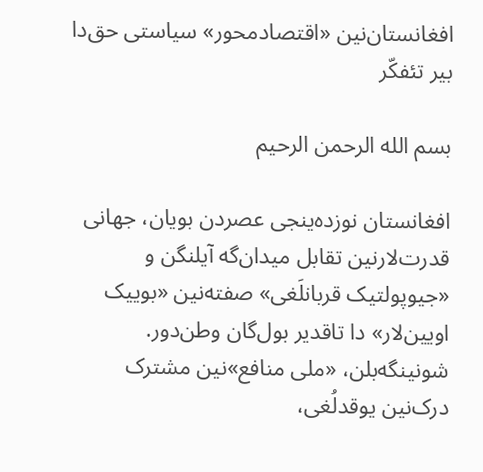افغانستان‌نین «اقتصاد‌محور» سیاستی حق‌دا بیر تئفکّر

بسم الله الرحمن الرحیم

افغانستان نوزده‌ینجی عصر‌دن بو‌یان، جهانی قدرت‌لار‌نین تقابل میدان‌گه آیلنگن و «جیوپولتیک قربانلَغی» صفته‌نین «بوییک اویین‌لار» دا تاقدیر بول‌گان وطن‌دور.
شونینگه‌بلن، «ملی منافع»نین مشترک درک‌نین یوقدلُغی،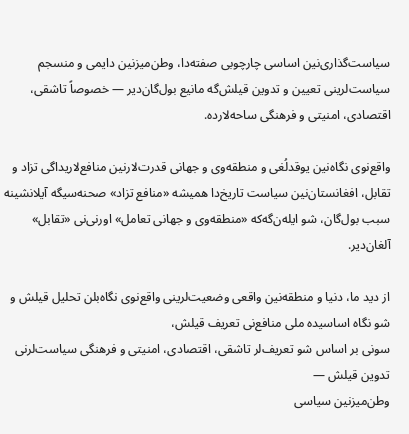سیاست‌گذاری‌نین اساسی چارچوبی صفته‌دا، وطن‌میز‌نین دایمی و منسجم سیاست‌لرینی تعیین و تدوین قیلش‌گه مانیع بول‌گان‌دیر — خصوصاً تاشقی، اقتصادی، امنیتی و فرهنگی ساحه‌لارده.

واقع‌نوی نگاه‌نین یوقدلُغی و منطقه‌وی و جهانی قدرت‌لار‌نین منافع‌لاریداگی تزاد و تقابل، افغانستان‌نین سیاست تاریخ‌دا همیشه «منافع تزاد» صحنه‌سیگه آیلانشینه سبب بول‌گان، شو ایله‌ن‌گه‌که «منطقه‌وی و جهانی تعامل» اورنی‌نی «تقابل» آلغان‌دیر.

از دید ما، دنیا و منطقه‌نین واقعی وضعیت‌لرینی واقع‌نوی نگاه‌بلن تحلیل قیلش و شو نگاه اساسیده ملی منافع‌نی تعریف قیلش،
سونی بر اساس شو تعریف‌لر تاشقی، اقتصادی، امنیتی و فرهنگی سیاست‌لر‌نی تدوین قیلش —
وطن‌میز‌نین سیاسی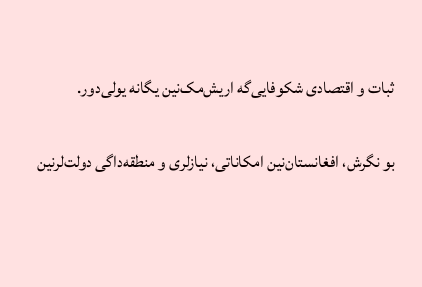ثبات و اقتصادی شکوفایی‌گه اریش‌مک‌نین یگانه یولی‌دور.

بو نگرش، افغانستان‌نین امکاناتی، نیازلری و منطقه‌داگی دولت‌لر‌نین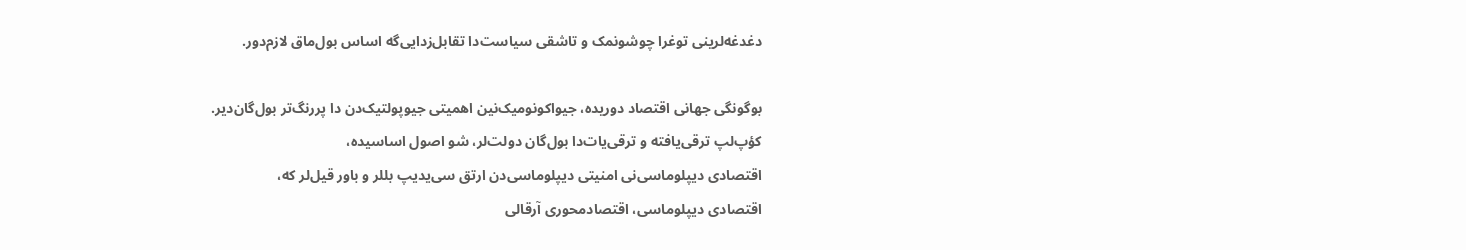دغدغه‌لرینی توغرا چوشونمک و تاشقی سیاست‌دا تقابل‌زدایی‌گه اساس بول‌ماق لازم‌دور.

بوگونگی جهانی اقتصاد دوریده، جیو‌اکونومیک‌نین اهمیتی جیوپولتیک‌دن دا پررنگ‌تر بول‌گان‌دیر.
کؤپ‌لپ ترقی‌یافته و ترقی‌یات‌دا بول‌گان دولت‌لر، شو اصول اساسیده،
اقتصادی دیپلوماسی‌نی امنیتی دیپلوماسی‌دن ارتق سی‌یدیپ بللر و باور قیل‌لر که،
اقتصادی دیپلوماسی، اقتصاد‌محوری آرقالی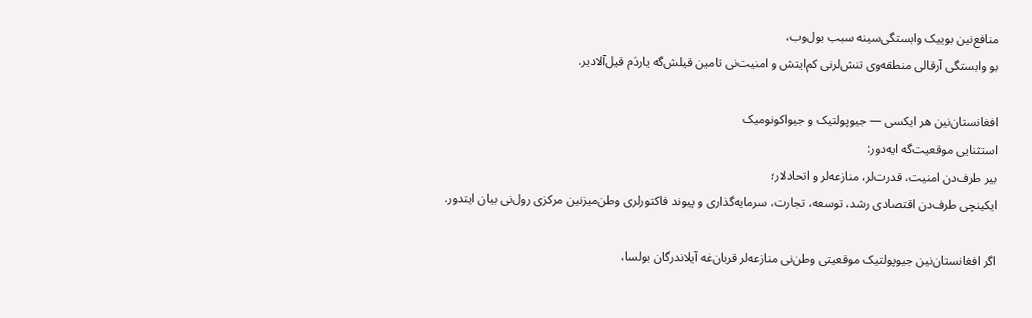منافع‌نین بوییک وابستگی‌سینه سبب بول‌وب،
بو وابستگی آرقالی منطقه‌وی تنش‌لرنی کم‌ایتش و امنیت‌نی تامین قیلش‌گه یاردَم قیل‌آلادیر.

افغانستان‌نین هر ایکسی — جیوپولتیک و جیو‌اکونومیک
استثنایی موقعیت‌گه ایه‌دور:
بیر طرف‌دن امنیت، قدرت‌لر، منازعه‌لر و اتحاد‌لار؛
ایکینچی طرف‌دن اقتصادی رشد، توسعه، تجارت، سرمایه‌گذاری و پیوند فاکتورلری وطن‌میز‌نین مرکزی رول‌نی بیان ایتدور.

اگر افغانستان‌نین جیوپولتیک موقعیتی وطن‌نی منازعه‌لر قربان‌غه آیلاندرگان بولسا،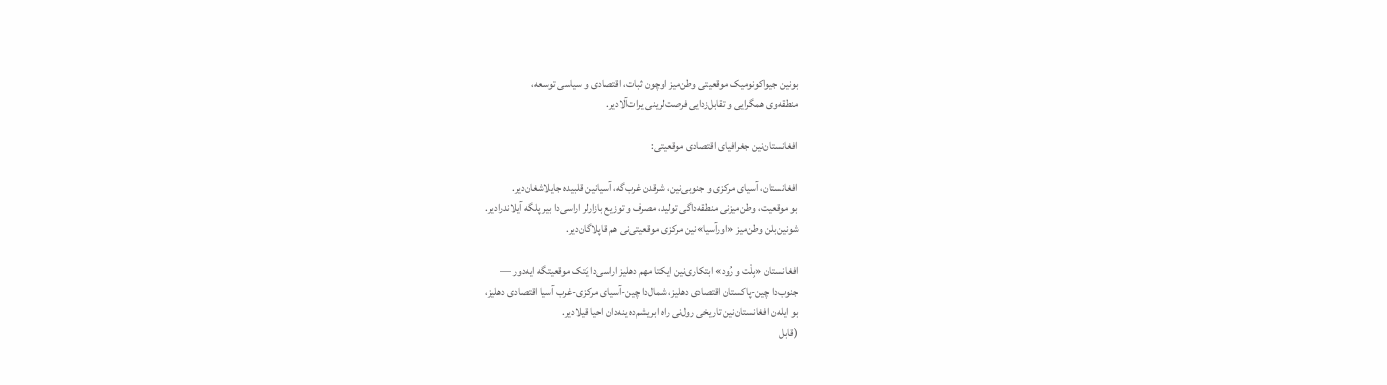بو‌نین جیو‌اکونومیک موقعیتی وطن‌میز اوچون ثبات، اقتصادی و سیاسی توسعه،
منطقه‌وی همگرایی و تقابل‌زدایی فرصت‌لرینی یرات‌آلادیر.

افغانستان‌نین جغرافیای اقتصادی موقعیتی:

افغانستان، آسیای مرکزی و جنوبی‌نین، شرقدن غرب‌گه، آسیا‌نین قلبیده جایلاشغان‌دیر.
بو موقعیت، وطن‌میز‌نی منطقه‌داگی تولید، مصرف و توزیع بازارلر اراسی‌دا بیر پلگه آیلاندرادیر.
شونین‌بلن وطن‌میز «اورآسیا»نین مرکزی موقعیتی‌نی هم قاپلا‌گان‌دیر.

افغانستان «بِلْت و رُود» ابتکاری‌نین ایکتا مهم دهلیز اراسی‌دا یَتک موقعیتگه ایه‌دور —
جنوب‌دا چین-پاکستان اقتصادی دهلیز، شمال‌دا چین-آسیای مرکزی-غرب آسیا اقتصادی دهلیز،
بو ایله‌ن افغانستان‌نین تاریخی رول‌نی راه ابریشم‌ده ینه‌دان احیا قیلادیر.
(قابل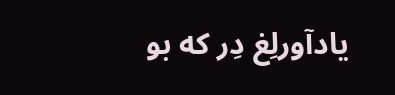یادآورلِغ دِر که بو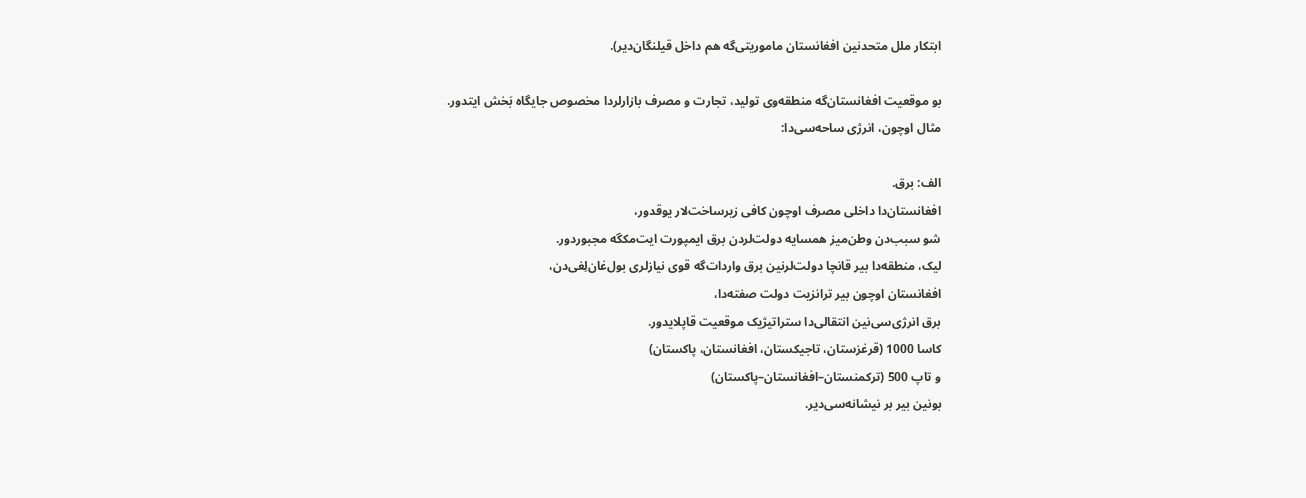ابتکار ملل متحد‌نین افغانستان ماموریتی‌گه هم داخل قیلنگان‌دیر).

بو موقعیت افغانستان‌گه منطقه‌وی تولید، تجارت و مصرف بازارلر‌دا مخصوص جایگاه بَخش ایتدور.
مثال اوچون، انرژی ساحه‌سی‌دا:

الف: برق.
افغانستان‌دا داخلی مصرف اوچون کافی زیرساخت‌لار یوقدور،
شو سبب‌دن وطن‌میز همسایه دولت‌لردن برق ایمپورت ایت‌مکگه مجبور‌دور.
لیک، منطقه‌دا بیر قانچا دولت‌لر‌نین برق واردات‌گه قوی نیازلری بول‌غان‌لِغی‌دن،
افغانستان اوچون بیر ترانزیت دولت صفته‌دا،
برق انرژی‌سی‌نین انتقالی‌دا ستراتیژیک موقعیت قاپلا‌یدور.
کاسا 1000 (قرغزستان، تاجیکستان، افغانستان، پاکستان)
و تاپ 500 (ترکمنستان–افغانستان–پاکستان)
بو‌نین بیر بر نیشانه‌سی‌دیر.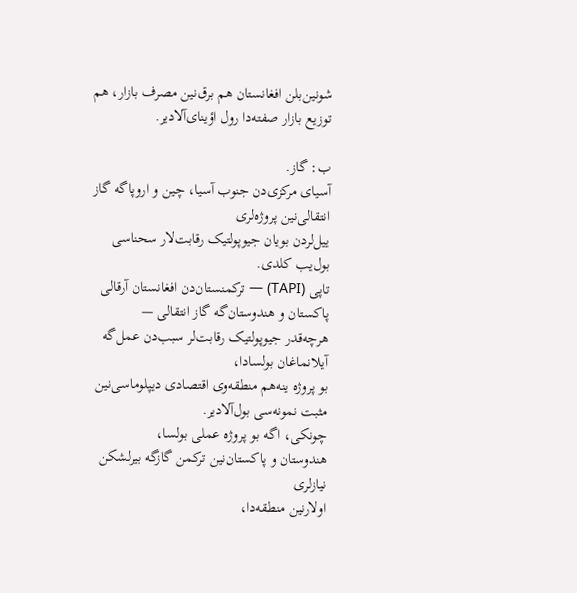شونین‌بلن افغانستان هم برق‌نین مصرف بازار، هم توزیع بازار صفته‌دا رول اؤینای‌آلادیر.

ب: گاز.
آسیای مرکزی‌دن جنوب آسیا، چین و اروپا‌گه گاز انتقالی‌نین پروژه‌لری
ییل‌لردن بویان جیوپولتیک رقابت‌لار سحنا‌سی بول‌یب کلدی.
تاپی (TAPI) — ترکمنستان‌دن افغانستان آرقالی پاکستان و هندوستان‌گه گاز انتقالی —
هرچه‌قدر جیوپولتیک رقابت‌لر سبب‌دن عمل‌گه آیلانماغان بولسا‌دا،
بو پروژه ینه‌هم منطقه‌وی اقتصادی دیپلوماسی‌نین مثبت نمونه‌سی بول‌آلادیر.
چونکی، اگه بو پروژه عملی بولسا،
هندوستان و پاکستان‌نین ترکمن گاز‌گه بیرلشکن نیازلری
اولار‌نین منطقه‌دا،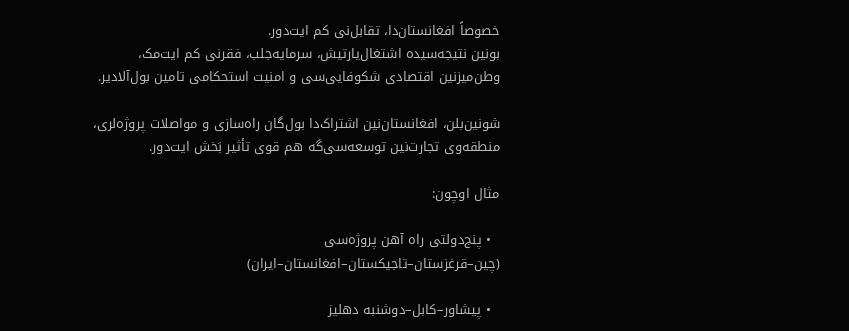خصوصاً افغانستان‌دا، تقابل‌نی کم ایت‌دور.
بو‌نین نتیجه‌سیده اشتغال‌یارتیش، سرمایه‌جلب، فقر‌نی کم ایت‌مک،
وطن‌میز‌نین اقتصادی شکوفایی‌سی و امنیت استحکامی تامین بول‌آلادیر.

شونین‌بلن، افغانستان‌نین اشتراک‌دا بول‌گان راه‌سازی و مواصلات پروژه‌لری،
منطقه‌وی تجارت‌نین توسعه‌سی‌گه هم قوی تأثیر بَخش ایت‌دور.

مثال اوچون:

  • پنج‌دولتی راه آهن پروژه‌سی (چین–قرغزستان–تاجیکستان–افغانستان–ایران)

  • پیشاور–کابل–دوشنبه دهلیز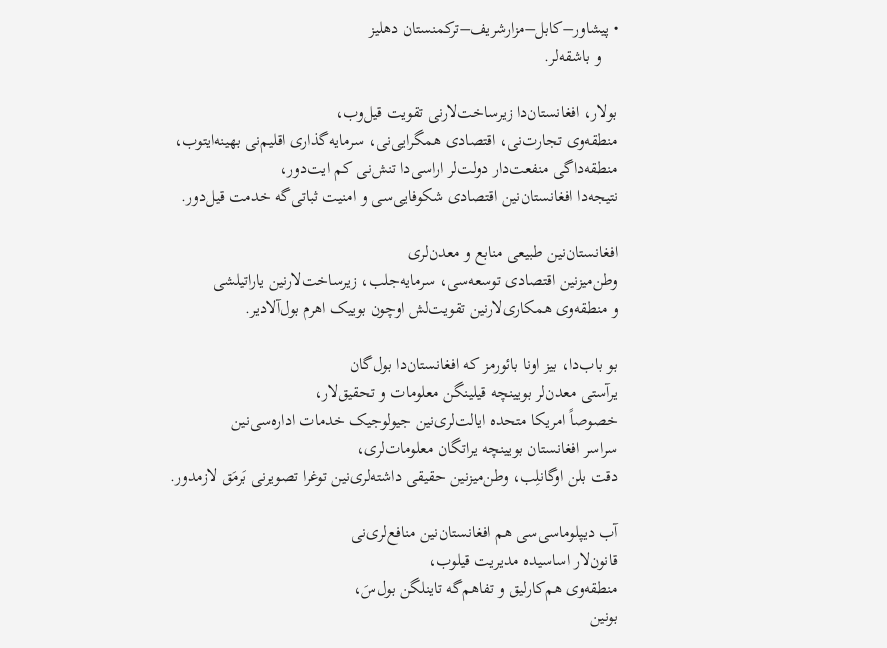• پیشاور–کابل–مزارشریف–ترکمنستان دهلیز
    و باشقه‌لر.

بو‌لار، افغانستان‌دا زیرساخت‌لار‌نی تقویت قیل‌وب،
منطقه‌وی تجارت‌نی، اقتصادی همگرایی‌نی، سرمایه‌گذاری اقلیم‌نی بهینه‌ایتوب،
منطقه‌داگی منفعت‌دار دولت‌لر اراسی‌دا تنش‌نی کم ایت‌دور،
نتیجه‌دا افغانستان‌نین اقتصادی شکوفایی‌سی و امنیت ثباتی‌گه خدمت قیل‌دور.

افغانستان‌نین طبیعی منابع و معدن‌لری
وطن‌میز‌نین اقتصادی توسعه‌سی، سرمایه‌جلب، زیرساخت‌لار‌نین یاراتیلشی
و منطقه‌وی همکاری‌لار‌نین تقویت‌لش اوچون بوییک اهرم بول‌آلادیر.

بو باب‌دا، بیز اونا بائورمز که افغانستان‌دا بول‌گان
یرآستی معدن‌لر بویینچه قیلینگن معلومات و تحقیق‌لار،
خصوصاً امریکا متحده ایالت‌لری‌نین جیولوجیک خدمات اداره‌سی‌نین
سراسر افغانستان بویینچه یراتگان معلومات‌لری،
دقت بلن اوگانلِب، وطن‌میز‌نین حقیقی داشته‌لری‌نین توغرا تصویرنی بَرمَق لازمدور.

آب دیپلوماسی‌سی هم افغانستان‌نین منافع‌لری‌نی
قانون‌لار اساسیده مدیریت قیلوب،
منطقه‌وی هم‌کارلیق و تفاهم‌گه تاینلگن بول‌سَ،
بو‌نین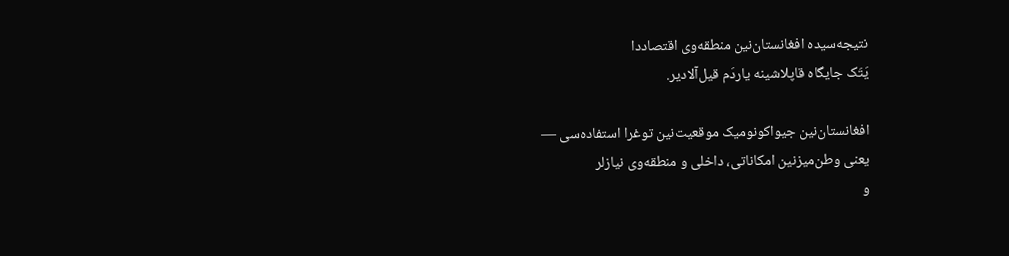نتیجه‌سیده افغانستان‌نین منطقه‌وی اقتصاد‌دا
یَتَک جایگاه قاپلاشینه یاردَم قیل‌آلادیر.

افغانستان‌نین جیو‌اکونومیک موقعیت‌نین توغرا استفاده‌سی —
یعنی وطن‌میز‌نین امکاناتی، داخلی و منطقه‌وی نیازلر
و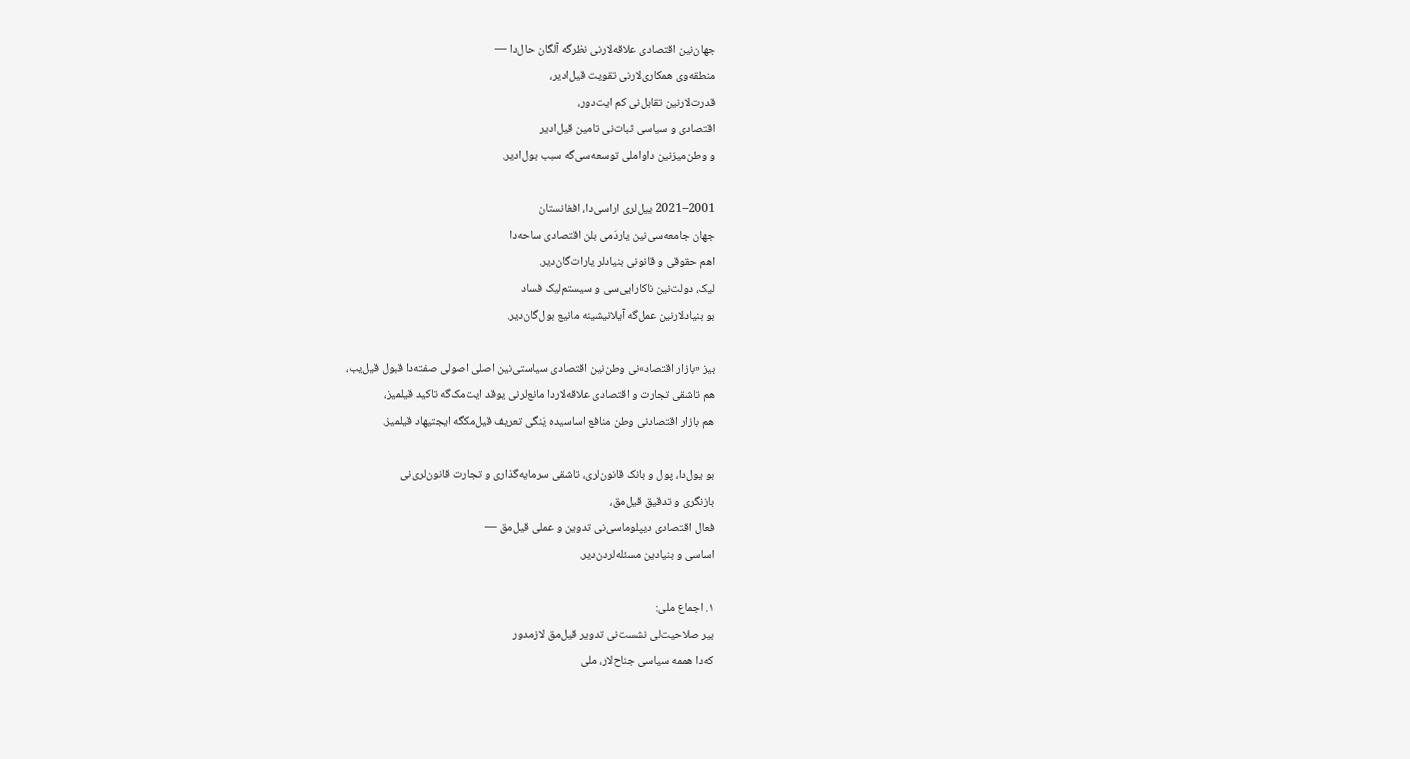جهان‌نین اقتصادی علاقه‌لار‌نی نظرگه آلگان حال‌دا —
منطقه‌وی همکاری‌لار‌نی تقویت قیل‌ادیر،
قدرت‌لار‌نین تقابل‌نی کم ایت‌دور،
اقتصادی و سیاسی ثبات‌نی تامین قیل‌ادیر
و وطن‌میز‌نین داواملی توسعه‌سی‌گه سبب بول‌ادیر.

2001–2021 ییل‌لری اراسی‌دا، افغانستان
جهان جامعه‌سی‌نین یاردَمی بلن اقتصادی ساحه‌دا
اهم حقوقی و قانونی بنیاد‌لر یارات‌گان‌دیر.
لیک، دولت‌نین ناکارایی‌سی و سیستم‌لیک فساد
بو بنیاد‌لار‌نین عمل‌گه آیلانیشینه مانیع بول‌گان‌دیر.

بیز «بازار اقتصاد»نی وطن‌نین اقتصادی سیاستی‌نین اصلی اصولی صفته‌دا قبول قیل‌یب،
هم تاشقی تجارت و اقتصادی علاقه‌لار‌دا مانع‌لرنی یوقد ایت‌مک‌گه تاکید قیلمیز،
هم بازار اقتصاد‌نی وطن منافع اساسیده یَنگی تعریف قیل‌مکگه ایجتیهاد قیلمیز.

بو یول‌دا، پول و بانک قانون‌لری، تاشقی سرمایه‌گذاری و تجارت قانون‌لری‌نی
بازنگری و تدقیق قیل‌مق،
فعال اقتصادی دیپلوماسی‌نی تدوین و عملی قیل‌مق —
اساسی و بنیادین مسئله‌لردن‌دیر.

۱. اجماع ملی:
بیر صلاحیت‌لی نشست‌نی تدویر قیل‌مق لازمدور
که‌دا هممه سیاسی جناح‌لار، ملی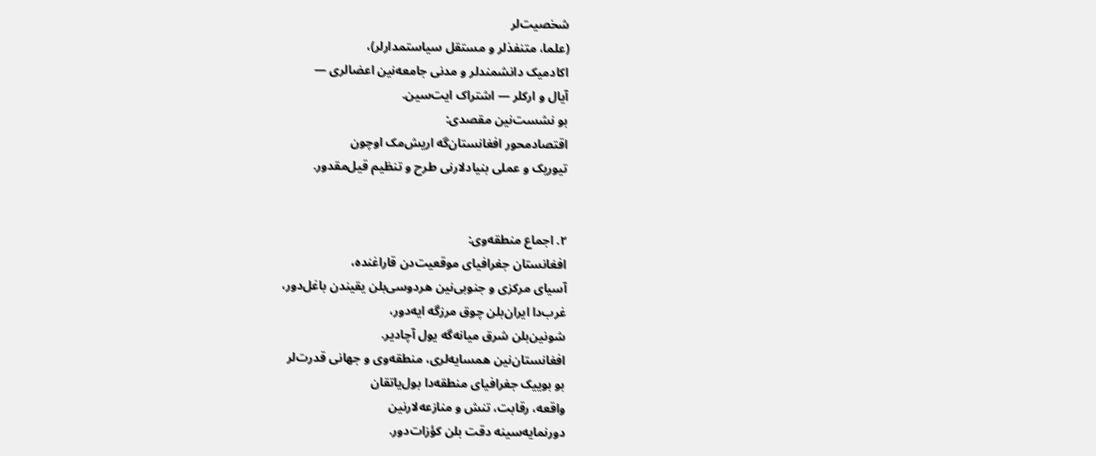شخصیت‌لر
(علما، متنفذلر و مستقل سیاستمدارلر)،
اکادمیک دانشمندلر و مدنی جامعه‌نین اعضا‌لری —
آیال و ارکلر — اشتراک ایت‌سین.
بو نشست‌نین مقصدی:
اقتصاد‌محور افغانستان‌گه اریش‌مک اوچون
تیوریک و عملی بنیاد‌لار‌نی طرح و تنظیم قیل‌مقدور.


۲. اجماع منطقه‌وی:
افغانستان جغرافیای موقعیت‌دن قارا‌غنده،
آسیای مرکزی و جنوبی‌نین هردو‌سی‌بلن یقیندن باغل‌دور،
غرب‌دا ایران‌بلن چوق مرزگه ایه‌دور،
شونین‌بلن شرق میانه‌گه یول آچادیر.
افغانستان‌نین همسایه‌لری، منطقه‌وی و جهانی قدرت‌لر
بو بوییک جغرافیای منطقه‌دا بول‌یاتقان
واقعه، رقابت، تنش و منازعه‌لار‌نین
دورنمایه‌سینه دقت بلن کؤزات‌دور.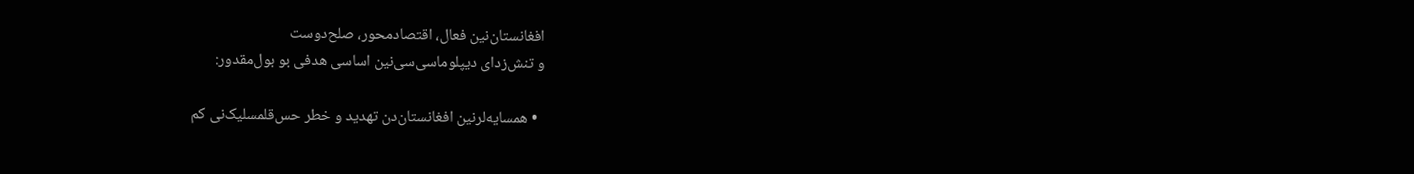افغانستان‌نین فعال، اقتصاد‌محور، صلح‌دوست
و تنش‌زدای دیپلوماسی‌سی‌نین اساسی هدفی بو بول‌مقدور:

  • همسایه‌لر‌نین افغانستان‌دن تهدید و خطر حس‌قلمسلیک‌نی کم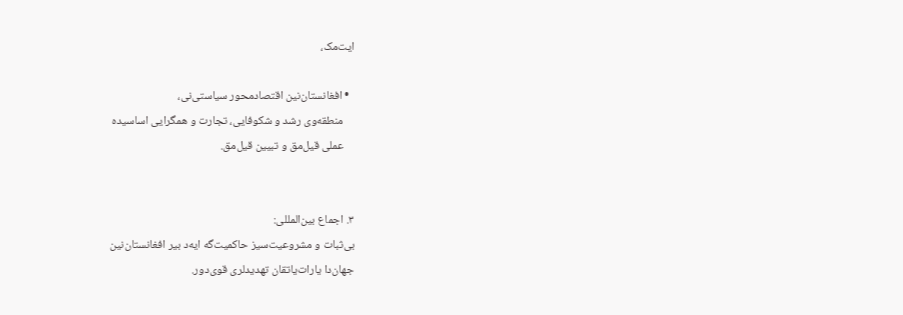ایت‌مک،

  • افغانستان‌نین اقتصاد‌محور سیاستی‌نی،
    منطقه‌وی رشد و شکوفایی، تجارت و همگرایی اساسیده
    عملی قیل‌مق و تبیین قیل‌مق.


۳. اجماع بین‌المللی:
بی‌ثبات و مشروعیت‌سیز حاکمیت‌گه ایه‌د بیر افغانستان‌نین
جهان‌دا یارات‌یاتقان تهدیدلری قوی‌دور.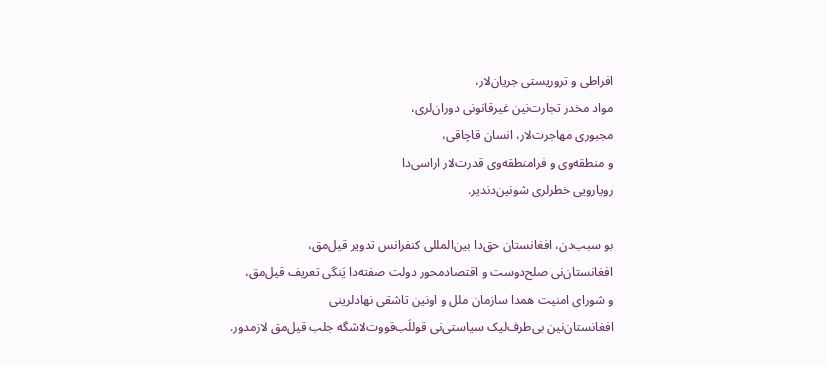افراطی و تروریستی جریان‌لار،
مواد مخدر تجارت‌نین غیرقانونی دوران‌لری،
مجبوری مهاجرت‌لار، انسان قاچاقی،
و منطقه‌وی و فرامنطقه‌وی قدرت‌لار اراسی‌دا
رویارویی خطرلری شونین‌دندیر.

بو سبب‌دن، افغانستان حق‌دا بین‌المللی کنفرانس تدویر قیل‌مق،
افغانستان‌نی صلح‌دوست و اقتصاد‌محور دولت صفته‌دا یَنگی تعریف قیل‌مق،
و شورای امنیت همدا سازمان ملل و اونین تاشقی نهادلرینی
افغانستان‌نین بی‌طرف‌لیک سیاستی‌نی قوللَب‌قووت‌لاشگه جلب قیل‌مق لازمدور.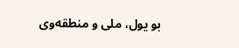بو یول، ملی و منطقه‌وی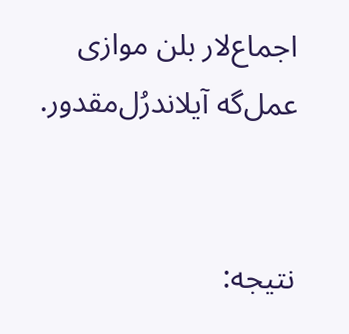اجماع‌لار بلن موازی
عمل‌گه آیلاندرُل‌مقدور.


نتیجه: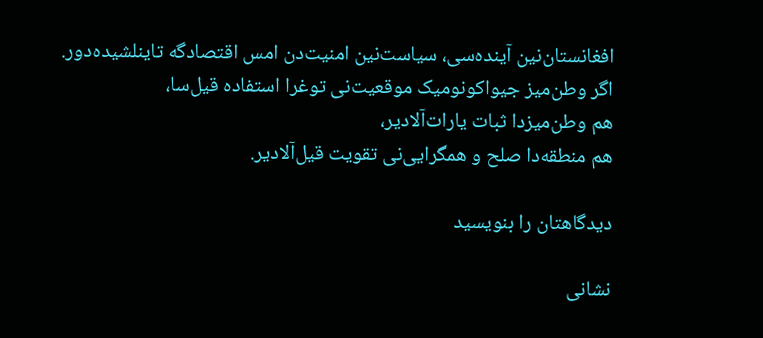افغانستان‌نین آینده‌سی، سیاست‌نین امنیت‌دن امس اقتصاد‌گه تاینلشیده‌دور.
اگر وطن‌میز جیو‌اکونومیک موقعیت‌نی توغرا استفاده قیل‌سا،
هم وطن‌میز‌دا ثبات یارات‌آلادیر،
هم منطقه‌دا صلح و همگرایی‌نی تقویت قیل‌آلادیر.

دیدگاهتان را بنویسید

نشانی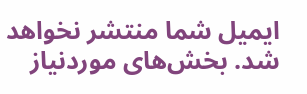ایمیل شما منتشر نخواهد شد. بخش‌های موردنیاز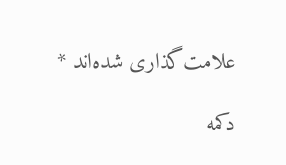علامت‌گذاری شده‌اند *

دکمه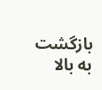بازگشت به بالا